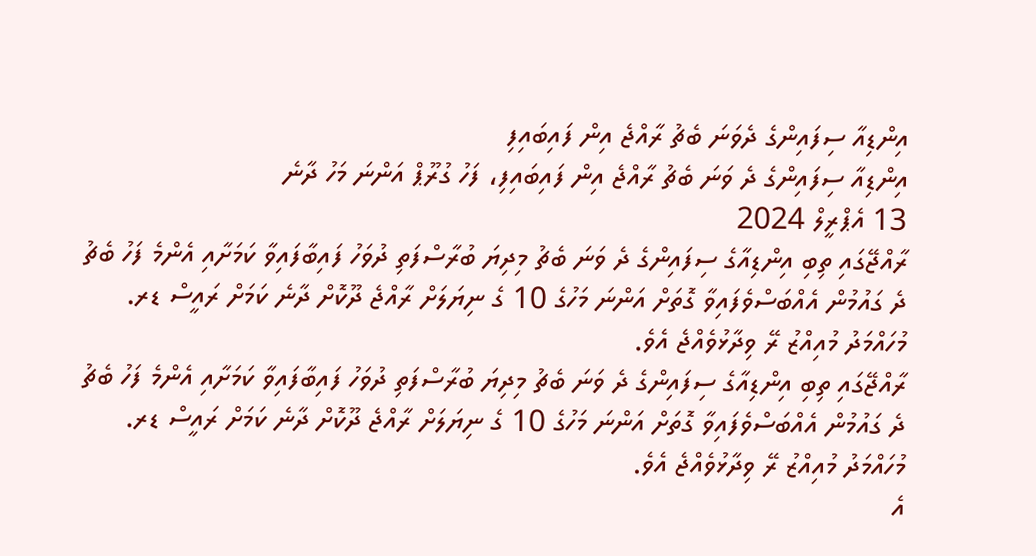އިންޑިއާ ސިފައިންގެ ދެވަނަ ބެޗު ރާއްޖެ އިން ފައިބައިފި
އިންޑިއާ ސިފައިންގެ ދެ ވަނަ ބެޗު ރާއްޖެ އިން ފައިބައިފި، ފަހު ގުރޫޕް އަންނަ މަހު ދާނެ
13 އެޕްރީލް 2024
ރާއްޖޭގައި ތިބި އިންޑިއާގެ ސިފައިންގެ ދެ ވަނަ ބެޗު މިދިޔަ ބުރާސްފަތި ދުވަހު ފައިބާފައިވާ ކަމަށާއި އެންމެ ފަހު ބެޗު ދެ ގައުމުން އެއްބަސްވެފައިވާ ގޮތަށް އަންނަ މަހުގެ 10 ގެ ނިޔަލަށް ރާއްޖެ ދޫކޮށް ދާނެ ކަމަށް ރައީސް ޑރ. މުހައްމަދު މުއިއްޒު ރޭ ވިދާޅުވެއްޖެ އެވެ.
ރާއްޖޭގައި ތިބި އިންޑިއާގެ ސިފައިންގެ ދެ ވަނަ ބެޗު މިދިޔަ ބުރާސްފަތި ދުވަހު ފައިބާފައިވާ ކަމަށާއި އެންމެ ފަހު ބެޗު ދެ ގައުމުން އެއްބަސްވެފައިވާ ގޮތަށް އަންނަ މަހުގެ 10 ގެ ނިޔަލަށް ރާއްޖެ ދޫކޮށް ދާނެ ކަމަށް ރައީސް ޑރ. މުހައްމަދު މުއިއްޒު ރޭ ވިދާޅުވެއްޖެ އެވެ.
އެ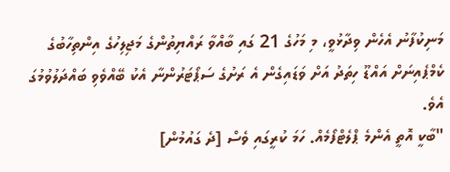މަނިކުފާނު އެހެން ވިދާޅުވީ، މި މަހުގެ 21 ގައި ބާއްވާ ރައްޔިތުންގެ މަޖިލިހުގެ އިންތިހާބުގެ ކެމްޕެއިނަށް އައްޑޫ ހިތަދު އަށް ވަޑައިގެން އެ ރަށުގެ ސަޕޯޓަރުންނާ އެކު ބޭއްވެވި ބައްދަލުވުމުގަ އެވެ.
"ބާކީ އޮތީ އެންމެ ޕްލެޓްފޯމެއް. ހަމަ ކުރީގައި ވެސް [ދެ ގައުމުން]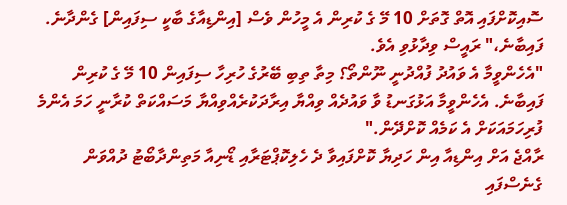ސޮއިކޮށްފައި އޮތް ގޮތަށް 10 މޭ ގެ ކުރިން އެ މީހުން ވެސް [އިންޑިއާގެ ބާކީ ސިފައިން] ގެންދާނެ. ފައިބާނެ،" ރައީސް ވިދާޅުވި އެވެ.
"އެހެންވީމާ އެ ވައުދު ފުއްދުނީ ނޫންތޯ؟ މިތާ ތިބި ބޭރުގެ ހުރިހާ ސިފައިން 10 މޭ ގެ ކުރިން ފައިބާނެ. އެހެންވީމާ އަޅުގަނޑު ވާ ވައުދެއް ވިއްޔާ އިރާދަކުރެއްވިއްޔާ މަސައްކަތް ކުރާނީ ހަމަ އެންމެ ފުރިހަމައަކަށް އެ ކަމެއް ކޮށްދޭން."
ރާއްޖެ އަށް އިންޑިއާ އިން ހަދިޔާ ކޮށްފައިވާ ދެ ހެލިކޮޕްޓަރާއި ޑޯނިއާ މަތިންދާބޯޓު ދުއްވަން ގެނެސްފައި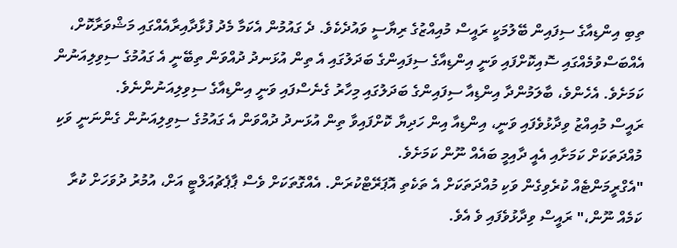ތިބި އިންޑިއާގެ ސިފައިން ބޭލުމަކީ ރައީސް މުއިއްޒުގެ ރިޔާސީ ވައުދެކެވެ. ދެ ގައުމުން އެކަމާ މެދު ފުޅާދާއިރާއެއްގައި މަޝްވަރާކޮށް، އެއްބަސްވުމެއްގައި ސޮއިކޮށްފައި ވަނީ އިންޑިއާގެ ސިފައިންގެ ބަދަލުގައި އެ ތިން އުޅަނދު ދުއްވަން ތިބޭނީ އެ ގައުމުގެ ސިވިލިއަނުން ކަމަށެވެ. އެހެންވެ، ބާލަމުންދާ އިންޑިއާ ސިފައިންގެ ބަދަލުގައި މިހާރު ގެނެސްފައި ވަނީ އިންޑިއާގެ ސިވިލިއަނުންނެވެ.
ރައީސް މުއިއްޒު ވިދާޅުވެފައި ވަނީ، އިންޑިއާ އިން ހަދިޔާ ކޮށްފައިވާ ތިން އުޅަނދު ދުއްވަން އެ ގައުމުގެ ސިވިލިއަނުން ގެންނަނީ ވަކި މުއްދަތަކަށް ކަމަށާއި އެއީ ދާއިމީ ބައެއް ނޫން ކަމަށެވެ.
"އެގްރީމަންޓެއް ކުރެވިގެން ވަކި މުއްދަތަކަށް އެ ތަކެތި އޮޕަރޭޓްކުރަން. އެއްގޮތަކަށް ވެސް ޕާޕެޗުއަލްޓީ އަށް، އުމުރު ދުވަހަށް ކުރާ ކަމެއް ނޫން،" ރައީސް ވިދާޅުވެފައި ވެ އެވެ.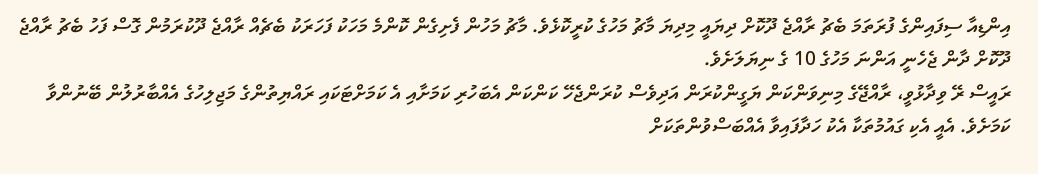އިންޑިއާ ސިފައިންގެ ފުރަތަމަ ބެޗު ރާއްޖެ ދޫކޮށް ދިޔައީ މިދިޔަ މާޗު މަހުގެ ކުރީކޮޅެވެ. މާޗު މަހުން ފެށިގެން ކޮންމެ މަހަކު ފަހަރަކު ބެޗެއް ރާއްޖެ ދޫކުރަމުން ގޮސް ފަހު ބެޗު ރާއްޖެ ދޫކޮށް ދާން ޖެހެނީ އަންނަ މަހުގެ 10 ގެ ނިޔަލަށެވެ.
ރައީސް ރޭ ވިދާޅުވީ، ރާއްޖޭގެ މިނިވަންކަން ޔަގީންކުރަން އަދިވެސް ކުރަންޖެހޭ ކަންކަން އެބަހުރި ކަމަށާއި އެ ކަމަށްޓަކައި ރައްޔިތުންގެ މަޖިލިހުގެ އެއްބާރުލުން ބޭނުންވާ ކަމަށެވެ. އެއީ އެކި ގައުމުތަކާ އެކު ހަދާފައިވާ އެއްބަސްވުންތަކަށް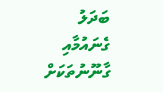ބަދަލު ގެނައުމާއި ގާނޫނުތަކަށް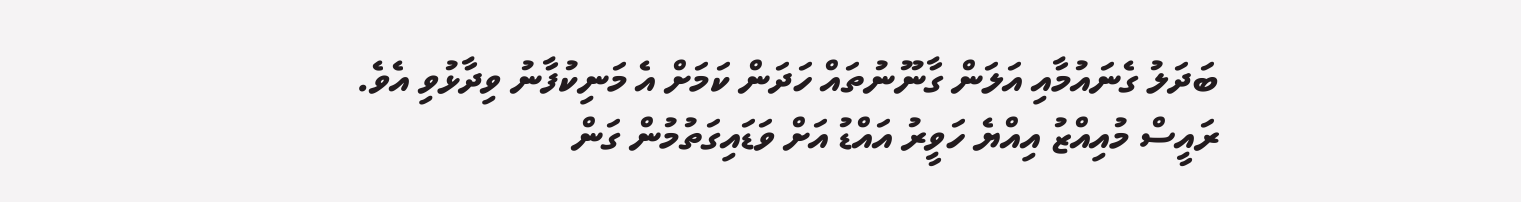ބަދަލު ގެނައުމާއި އަލަން ގާނޫނުތައް ހަދަން ކަމަށް އެ މަނިކުފާނު ވިދާޅުވި އެވެ.
ރައީސް މުއިއްޒު އިއްޔެ ހަވީރު އައްޑު އަށް ވަޑައިގަތުމުން ގަން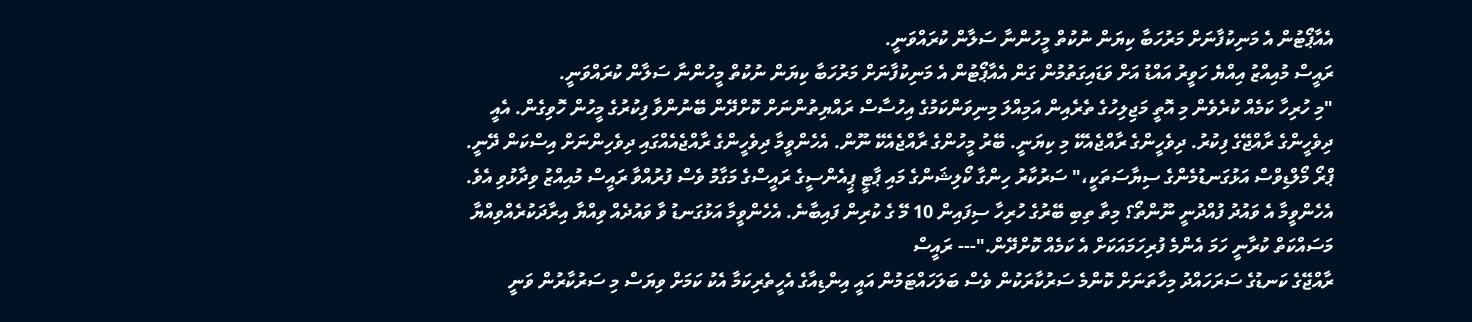އެއާޕޯޓުން އެ މަނިކުފާނަށް މަރުހަބާ ކިޔަން ނުކުތް މީހުންނާ ސަލާން ކުރައްވަނީ.
ރައީސް މުއިއްޒު އިއްޔެ ހަވީރު އައްޑު އަށް ވަޑައިގަތުމުން ގަން އެއާޕޯޓުން އެ މަނިކުފާނަށް މަރުހަބާ ކިޔަން ނުކުތް މީހުންނާ ސަލާން ކުރައްވަނީ.
"މި ހުރިހާ ކަމެއް ކުރެވެން މި އޮތީ މަޖިލިހުގެ ތެރެއިން އަމިއްލަ މިނިވަންކަމުގެ އިހުސާސް ރައްޔިތުންނަށް ކޮށްދޭން ބޭނުންވާ ފިކުރުގެ މީހުން ހޮވިގެން. އެއީ ދިވެހީންގެ ރާއްޖޭގެ ފިކުރު. ދިވެހީންގެ ރާއްޖެއެކޭ މި ކިޔަނީ. ބޭރު މީހުންގެ ރާއްޖެއެކޭ ނޫން. އެހެންވީމާ ދިވެހީންގެ ރާއްޖެއެއްގައި ދިވެހިންނަށް އިސްކަން ދޭނީ. ޕްރޯ މޯލްޑިވްސް އަޅުގަނޑުމެންގެ ސިޔާސަތަކީ،" ސަރުކާރު ހިންގާ ކޯލިޝަންގެ މައި ޕާޓީ ޕީއެންސީގެ ރައީސްގެ މަގާމު ވެސް ފުރުއްވާ ރައީސް މުއިއްޒު ވިދާޅުވި އެވެ.
އެހެންވީމާ އެ ވައުދު ފުއްދުނީ ނޫންތޯ؟ މިތާ ތިބި ބޭރުގެ ހުރިހާ ސިފައިން 10 މޭ ގެ ކުރިން ފައިބާނެ. އެހެންވީމާ އަޅުގަނޑު ވާ ވައުދެއް ވިއްޔާ އިރާދަކުރެއްވިއްޔާ މަސައްކަތް ކުރާނީ ހަމަ އެންމެ ފުރިހަމައަކަށް އެ ކަމެއް ކޮށްދޭން."--- ރައީސް
ރާއްޖޭގެ ކަނޑުގެ ސަރަހައްދު މިހާތަނަށް ކޮންމެ ސަރުކާރަކުން ވެސް ބަލަހައްޓަމުން އައީ އިންޑިއާގެ އެހީތެރިކަމާ އެކު ކަމަށް ވިޔަސް މި ސަރުކާރުން ވަނީ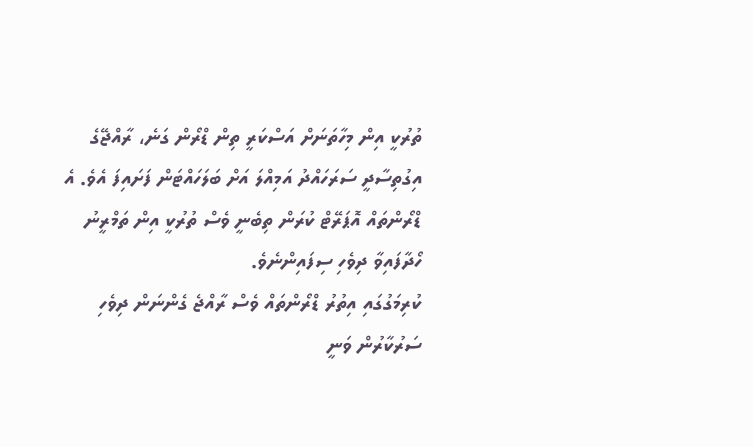ތުރުކީ އިން މިހާތަނަށް އަސްކަރީ ތިން ޑްރޯން ގަނެ، ރާއްޖޭގެ އިގުތިސާދީ ސަރަހައްދު އަމިއްލަ އަށް ބަލަހައްޓަން ފަށައިފަ އެވެ. އެ ޑްރޯންތައް އޮޕަރޭޓް ކުރަން ތިބެނީ ވެސް ތުރުކީ އިން ތަމްރީނު ހޯދާފައިވާ ދިވެހި ސިފައިންނެވެ.
ކުރިމަގުގައި އިތުރު ޑްރޯންތައް ވެސް ރާއްޖެ ގެންނަން ދިވެހި ސަރުކާރުން ވަނީ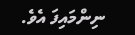ނިންމައިފަ އެވެ.